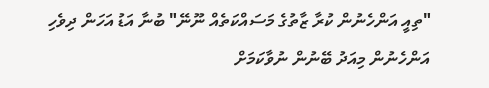"ތިއީ އަންހެނުން ކުރާ ޒާތުގެ މަސައްކަތެއް ނޫނޭ" ބުނާ އަޑު އަހަން ދިވެހި އަންހެނުން މިއަދު ބޭނުން ނުވާކަމަށް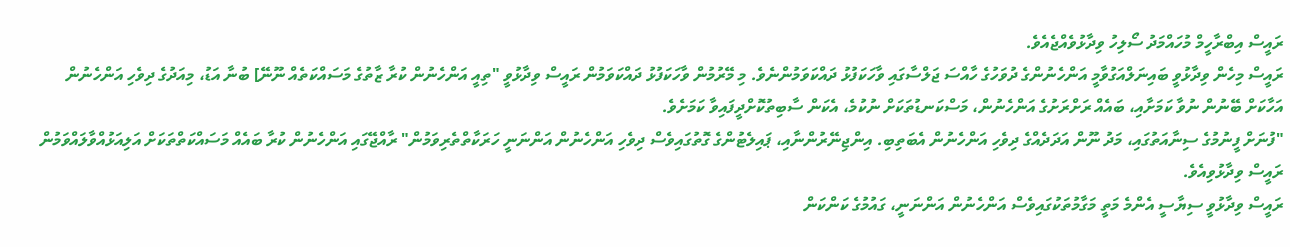ރައީސް އިބްރާހީމް މުހައްމަދު ސޯލިހު ވިދާޅުވެއްޖެއެވެ.
ރައީސް މިހެން ވިދާޅުވީ ބައިނަލްއަގުވާމީ އަންހެނުންގެ ދުވަހުގެ ހާއްސަ ޖަލްސާގައި ވާހަކަފުޅު ދައްކަވަމުންނެވެ. މި މޭރުމުން ވާހަކަފުޅު ދައްކަވަމުން ރައީސް ވިދާޅުވީ "ތިއީ އަންހެނުން ކުރާ ޒާތުގެ މަސައްކަތެއް ނޫނޭ] ބުނާ އަޑު، މިއަދުގެ ދިވެހި އަންހެނުން އަހާކަށް ބޭނުން ނުވާ ކަމަށާއި، ބައެއް ރަށްރަށުގެ އަންހެނުން، މަސްކަނޑުތަކަށް ނުކުމެ، އެކަން ސާބިތުކޮށްދީފައިވާ ކަމަށެވެ.
"ފުނަށް ފީނުމުގެ ސިނާއަތުގައި، މަދު ނޫން އަދަދެއްގެ ދިވެހި އަންހެނުން އެބަތިބި. އިންޖިނޭރުންނާއި، ޕައިލެޓުންގެ ގޮތުގައިވެސް ދިވެހި އަންހެނުން އަންނަނީ ހަރަކާތްތެރިވަމުން" ރާއްޖޭގައި އަންހެނުން ކުރާ ބައެއް މަސައްކަތްތަކަށް އަލިއަޅުއްވާލައްވަމުން ރައީސް ވިދާޅުވިއެވެ.
ރައީސް ވިދާޅުވީ ސިޔާސީ އެންމެ މަތީ މަގާމުތަކުގައިވެސް އަންހެނުން އަންނަނީ، ގައުމުގެ ކަންކަން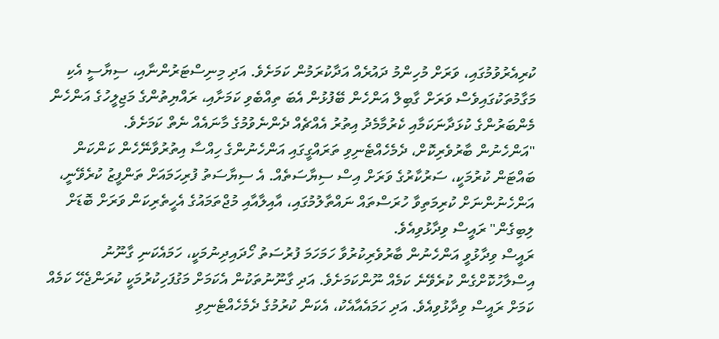ކުރިއެރުވުމުގައި، ވަރަށް މުހިންމު ދައުރެއް އަދާކުރަމުން ކަމަށެވެ. އަދި މިނިސްޓަރުންނާއި، ސިޔާސީ އެކި މަގާމުތަކުގައިވެސް ވަރަށް ގާބިލް އަންހެން ބޭފުޅުން އެބަ ތިއްބެވި ކަމަށާއި، ރައްޔިތުންގެ މަޖިލީހުގެ އަންހެން މެންބަރުންގެ ކުޅަދާނަކަމާއި ކެރުމާމެދު އިތުރު އެއްޗެއް ދެންނެވުމުގެ މާނައެއް ނެތް ކަމަށެވެ.
"އަންހެނުން ބާރުވެރިކޮށް، ދެމެހެއްޓެނިވި ތަރައްގީގައި އަންހެނުންގެ ހިއްސާ އިތުރުވާނޭހެން ކަންކަން ބައްޓަން ކުރުމަކީ، ސަރުކާރުގެ ވަރަށް އިސް ސިޔާސަތެއް. އެ ސިޔާސަތު ފުރިހަމައަށް ތަންފީޒު ކުރެވޭނީ، އަންހެނުންނަށް ކުރިމަތިވާ ހުރަސްތައް ނައްތާލުމުގައި، އާއިލާއާއި މުޖްތަމައުގެ އެހީތެރިކަން ވަރަށް ބޮޑަށް ލިބިގެން" ރައީސް ވިދާޅުވިއެވެ.
ރައީސް ވިދާޅުވީ އަންހެނުން ބާރުވެރިކުރުވާ ހަމަހަމަ ފުރުސަތު ހޯދައިދިނުމަކީ، ހަމައެކަނި ގާނޫނު އިސްލާހުކޮށްގެން ކުރެވޭނެ ކަމެއް ނޫންކަމަށެވެ. އަދި ގާނޫނުތަކުން އެކަމަށް މަގުފަހިކުރުމަކީ ކުރަންޖެހޭ ކަމެއް ކަމަށް ރައީސް ވިދާޅުވިއެވެ. އަދި ހަމައެއާއެކު، އެކަން ކުރުމުގެ ދެމެހެއްޓެނިވި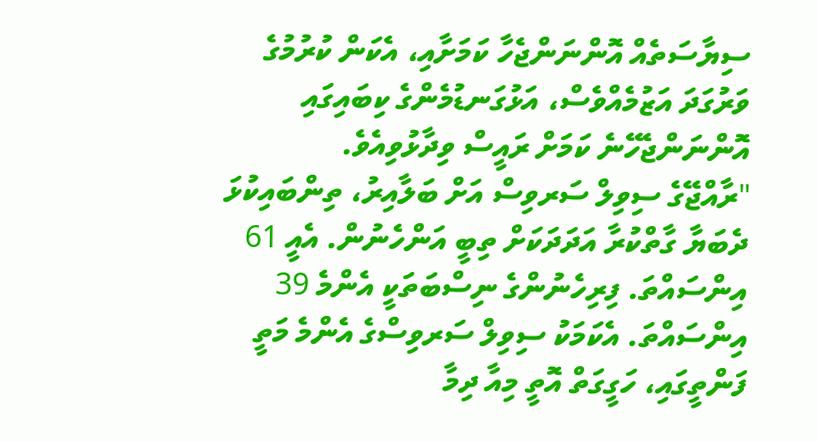ސިޔާސަތެއް އޮންނަންޖެހާ ކަމަށާއި، އެކަން ކުރުމުގެ ވަރުގަދަ އަޒުމެއްވެސް، އަޅުގަނޑުމެންގެ ކިބައިގައި އޮންނަންޖެހޭނެ ކަމަށް ރައީސް ވިދާޅުވިއެވެ.
"ރާއްޖޭގެ ސިވިލް ސަރވިސް އަށް ބަލާއިރު، ތިންބައިކުޅަ ދެބަޔާ ގާތްކުރާ އަދަދަކަށް ތިބީ އަންހެނުން. އެއީ 61 އިންސައްތަ. ފިރިހެނުންގެ ނިސްބަތަކީ އެންމެ 39 އިންސައްތަ. އެކަމަކު ސިވިލް ސަރވިސްގެ އެންމެ މަތީ ފަންތީގައި، ހަގީގަތް އޮތީ މިއާ ދިމާ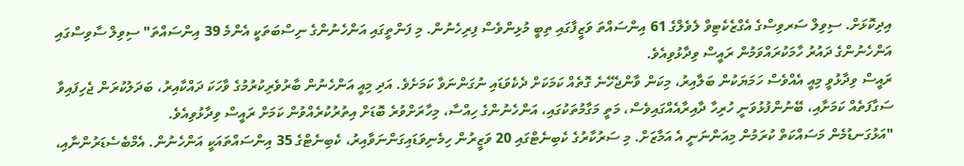އިދިކޮޅަށް. ސިވިލް ސަރވިސްގެ އެގްޒެކެޓިވް ލެވެލްގެ 61 އިންސައްތަ ވަޒީފާގައި ތިބީ މުޅިންވެސް ފިރިހެނުން. މި ފަންތީގައި އަންހެނުންގެ ނިސްބަތަކީ އެންމެ 39 އިންސައްތަ" ސިވިލް ސާވިސްގައި އަންހެނުންގެ ދައުރު ހާމަކުރައްވަމުން ރައީސް ވިދާޅުވިއެވެ.
ރައީސް ވިދާޅުވީ މިއީ އެއްވެސް ހަމަޔަކުން ބަލާއިރު، މިކަން ވާންޖެހޭނެ ގޮތެއް ކަމަކަށް ދެކެވަޑައި ނުގަންނަވާ ކަމަށެވެ. އަދި މިއީ އަންހެނުން ބާރުވެރިކުރުމުގެ ވާހަކަ ދައްކާއިރު، ބަދަލުކުރަން ޖެހިފައިވާ ސަގާފަތެއް ކަމަށާއި، ބޭނުންފުޅުވަނީ ހުރިހާ ދާއިރާއެއްގައިވެސް، މަތީ މަގާމުތަކުގައި، އަންހެނުންގެ ހިއްސާ، މިހާރަށްވުރެ ބޮޑަށް އިތުރުކުރެއްވުން ކަމަށް ރައީސް ވިދާޅުވިއެވެ.
"އަޅުގަނޑުމެން މަސައްކަތް ކުރަމުން މިއަންނަނީ އެ އަމާޒަށް. މި ސަރުކާރުގެ ކެބިނެޓްގައި 20 ވަޒީރުން ހިމެނިވަޑައިގަންނަވާއިރު، ކެބިނެޓްގެ 35 އިންސައްތައަކީ އަންހެނުން. އެމްބެސެޑަރުންނާއި،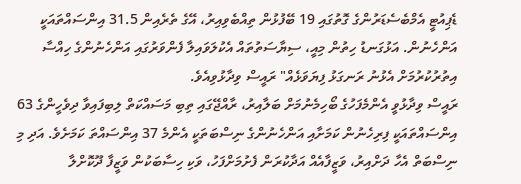ޑެޕިއުޓީ އެމްބެސެޑަރުންގެ ގޮތުގައި 19 ބޭފުޅުން ތިއްބެވިއިރު، އޭގެ ތެރެއިން 31.5 އިންސައްތައަކީ އަންހެނުން. އަޅުގަނޑު ހިތުން މިއީ، ސިޔާސަތުތައް އެކުލަވައިލާ ފެންވަރުގައި އަންހެނުންގެ ހިއްސާ އިތުރުކުރުމަށް އެޅުނު ރަނގަޅު ފިޔަވަޅެއް" ރައީސް ވިދާޅުވިއެވެ.
ރައީސް ވިދާޅުވީ އެންމެފަހުގެ ބޯހިމެނުމަށް ބަލާއިރު، ރާއްޖޭގައި ތިބި މަސައްކަތް ލިބިފައިވާ ދިވެހީންގެ 63 އިންސައްތައަކީ ފިރިހެނުން ކަމަށާއި އަންހެނުންގެ ނިސްބަތަކީ އެންމެ 37 އިންސައްތަ ކަމަށެވެ. އަދި މި ނިސްބަތް އެހާ ދަށްއިރު، ވަޒީފާއެއް އަދާކުރަން ފެށުމަށްފަހު، ވަކި ހިސާބަކުން ވަޒީފާ ދޫކޮށްލާ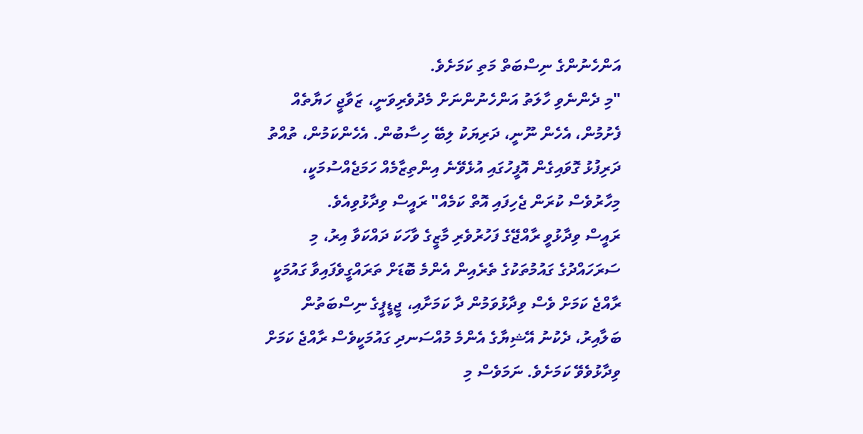އަންހެނުންގެ ނިސްބަތް މަތި ކަމަށެވެ.
"މި ދެންނެވި ހާލަތު އަންހެނުންނަށް މެދުވެރިވަނީ، ޒަވާޖީ ހަޔާތެއް ފެށުމުން، އެހެން ނޫނީ، ދަރިޔަކު ލިބޭ ހިސާބުން. އެހެންކަމުން، ތުއްތު ދަރިފުޅު ގޮވައިގެން އޮފީހުގައި އުޅެވޭނެ އިންތިޒާމެއް ހަމަޖެއްސުމަކީ، މިހާރުވެސް ކުރަން ޖެހިފައި އޮތް ކަމެއް" ރައީސް ވިދާޅުވިއެވެ.
ރައީސް ވިދާޅުވީ ރާއްޖޭގެ ފަހުރުވެރި މާޒީގެ ވާހަކަ ދައްކަވާ އިރު، މި ސަރަހައްދުގެ ގައުމުތަކުގެ ތެރެއިން އެންމެ ބޮޑަށް ތަރައްގީވެފައިވާ ގައުމަކީ ރާއްޖެ ކަމަށް ވެސް ވިދާޅުވަމުން ދާ ކަމަށާއި، ޖީޑީޕީގެ ނިސްބަތުން ބަލާއިރު، ދެކުނު އޭޝިޔާގެ އެންމެ މުއްސަނދި ގައުމަކީވެސް ރާއްޖެ ކަމަށް ވިދާޅުވެވޭ ކަމަށެވެ. ނަމަވެސް މި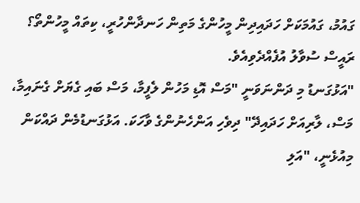ގައުމު، ގައުމަކަށް ހަދައިދިން މީހުންގެ މަތިން ހަނދާންހުރީ، ކިތައް މީހުންތޯ؟ ރައީސް ސުވާލު އުފެއްދެވިއެވެ.
"އަޅުގަނޑު މި ދަންނަވަނީ "މަސް އޮޑި މަހުން ލެފީމާ، މަސް ބައި ގެޔަށް ގެނައިމާ، މަސް، ލާރިއަށް ހަދައިދޭ" ދިވެހި އަންހެނުންގެ ވާހަކަ. އަޅުގަނޑުމެން ދައްކަން މިއުޅެނީ، "އަލި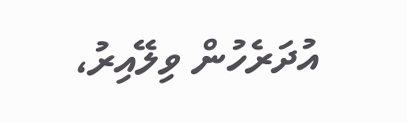އުދަރެހުން ވިލޭއިރު،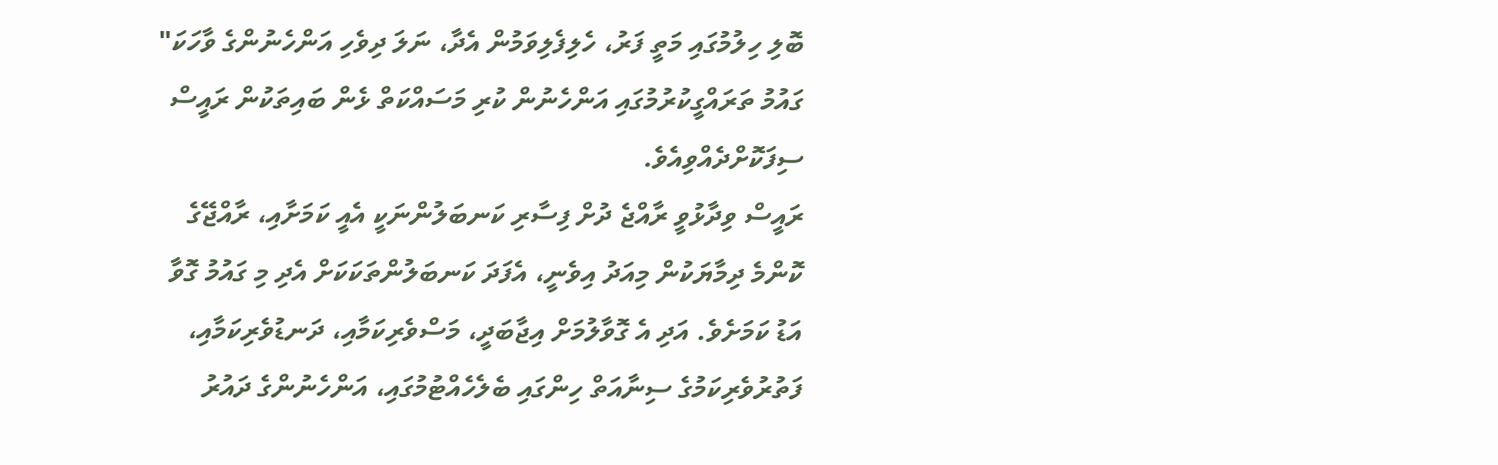ބޮލި ހިލުމުގައި މަތީ ފަރު، ހެލިފެލިވަމުން އެދާ، ނަލަ ދިވެހި އަންހެނުންގެ ވާހަކަ" ގައުމު ތަރައްގީކުރުމުގައި އަންހެނުން ކުރި މަސައްކަތް ޅެން ބައިތަކުން ރައީސް ސިފަކޮށްދެއްވިއެވެ.
ރައީސް ވިދާޅުވީ ރާއްޖެ ދުށް ފިސާރި ކަނބަލުންނަކީ އެއީ ކަމަށާއި، ރާއްޖޭގެ ކޮންމެ ދިމާޔަކުން މިއަދު އިވެނީ، އެފަދަ ކަނބަލުންތަކަކަށް އެދި މި ގައުމު ގޮވާ އަޑު ކަމަށެވެ. އަދި އެ ގޮވާލުމަށް އިޖާބަދީ، މަސްވެރިކަމާއި، ދަނޑުވެރިކަމާއި، ފަތުރުވެރިކަމުގެ ސިނާއަތް ހިންގައި ބެލެހެއްޓުމުގައި، އަންހެނުންގެ ދައުރު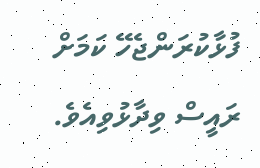ފުޅާކުރަންޖެހޭ ކަމަށް ރައީސް ވިދާޅުވިއެވެ.